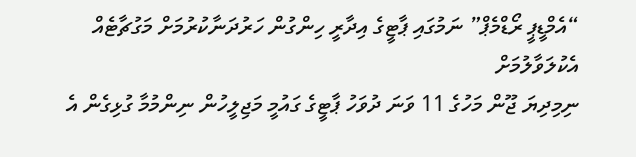“އެމްޑީޕީ ރޯޑްމެޕް” ނަމުގައި ޕާޓީގެ އިދާރީ ހިންގުން ހަރުދަނާކުރުމަށް މަގުޗާޓެއް އެކުލަވާލުމަށް
ނިމިދިޔަ ޖޫން މަހުގެ 11 ވަނަ ދުވަހު ޕާޓީގެ ގައުމީ މަޖިލީހުން ނިންމުމާ ގުޅިގެން އެ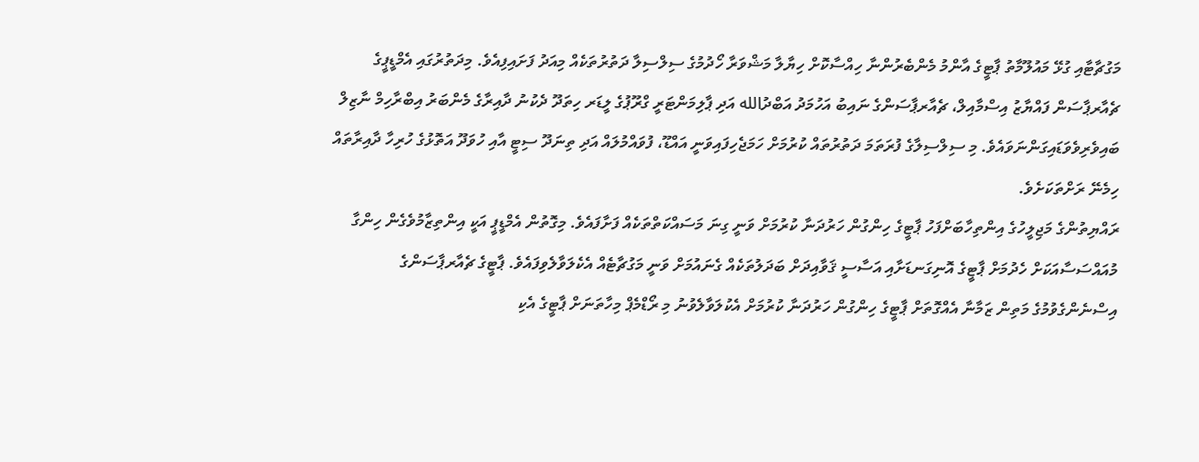މަގުޗާޓާއި ގުޅޭ މައުލޫމާތު ޕާޓީގެ އާންމު މެންބެރުންނާ ހިއްސާކޮށް ހިޔާލާ މަޝްވަރާ ހޯދުމުގެ ސިލްސިލާ ދަތުރުތަކެއް މިއަދު ފަށައިފިއެވެ. މިދަތުރުގައި އެމްޑީޕީގެ ޗެއާރޕާސަން ފައްޔާޒު އިސްމާއިލް، ޗެއާރޕާސަންގެ ނައިބު އަހުމަދު އަބްދުالله އަދި ޕާލިމަންޓަރީ ގްރޫޕުގެ ލީޑަރ ހިތަދޫ ދެކުނު ދާއިރާގެ މެންބަރު އިބްރާހިމް ނާޒިލް ބައިވެރިވެވަޑައިގަންނަވައެވެ. މި ސިލްސިލާގެ ފުރަތަމަ ދަތުރުތައް ކުރުމަށް ހަމަޖެހިފައިވަނީ އައްޑޫ، ފުވައްމުލައް އަދި ތިނަދޫ ސިޓީ އާއި ހުވަދޫ އަތޮޅުގެ ހުރިހާ ދާއިރާތައް ހިމެނޭ ރަށްތަކަށެވެ.
ރައްޔިތުންގެ މަޖިލީހުގެ އިންތިހާބަށްފަހު ޕާޓީގެ ހިންގުން ހަރުދަނާ ކުރުމަށް ވަނީ ގިނަ މަސައްކަތްތަކެއް ފަށާފައެވެ. މިގޮތުން އެމްޑީޕީ އަކީ އިންތިޒާމުވެގެން ހިންގާ މުއައްސަސާއަކަށް ހެދުމަށް ޕާޓީގެ އޮނިގަނޑަށާއި އަސާސީ ޤަވާއިދަށް ބަދަލުތަކެއް ގެނައުމަށް ވަނީ މަގުޗާޓެއް އެކެލަވާލެވިފައެވެ. ޕާޓީގެ ޗެއާރޕާސަންގެ އިސްނެންގެވުމުގެ މަތިން ޒަމާނާ އެއްގޮތަށް ޕާޓީގެ ހިންގުން ހަރުދަނާ ކުރުމަށް އެކުލަވާލެވުނު މި ރޯޑްމެޕް މިހާތަނަށް ޕާޓީގެ އެކި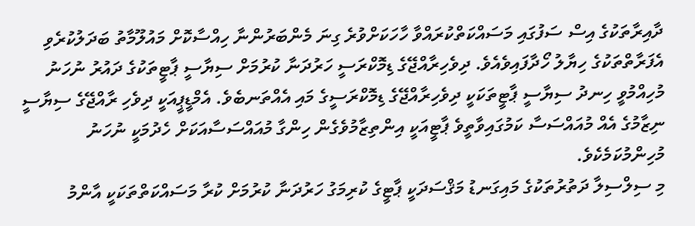ދާއިރާތަކުގެ އިސް ސަފުގައި މަސައްކަތްކުރައްވާ ހާހަކަށްވުރެ ގިނަ މެންބަރުންނާ ހިއްސާކޮށް މައުލޫމާތު ބަދަލުކުރެވި އެފަރާތްތަކުގެ ހިޔާލު ހޯދާފައިވެއެވެ. ދިވެހިރާއްޖޭގެ ޑިމޮކްރަސީ ހަރުދަނާ ކުރުމަށް ސިޔާސީ ޕާޓީތަކުގެ ދައުރު ނުހަނު މުހިއްމުވީ ހިނދު ސިޔާސީ ޕާޓީތަކަކީ ދިވެހިރާއްޖޭގެ ޑިމޮކްރަސީގެ މައި އެއްތަނބެވެ. އެމްޑީޕީއަކީ ދިވެހި ރާއްޖޭގެ ސިޔާސީ ނިޒާމުގެ އެއް މުއައްސަސާ ކަމުގައިވާތީވެ ޕާޓީއަކީ އިންތިޒާމުވެގެން ހިންގާ މުއައްސަސާއަކަށް ހެދުމަކީ ނުހަނު މުހިންމުކަމެކެވެ.
މި ސިލްސިލާ ދަތުރުތަކުގެ މައިގަނޑު މަޤްސަދަކީ ޕާޓީގެ ކުރިމަގު ހަރުދަނާ ކުރުމަށް ކުރާ މަސައްކަތްތަކަކީ އާންމު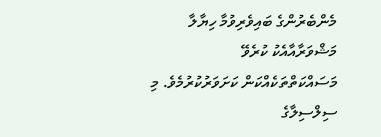މެންބެރުންގެ ބައިވެރިވުމާ ހިޔާލާ މަޝްވަރާއާއެކު ކުރެވޭ މަސައްކަތްތަކެއްކަން ކަށަވަރުކުރުމެވެ. މި ސިލްސިލާގެ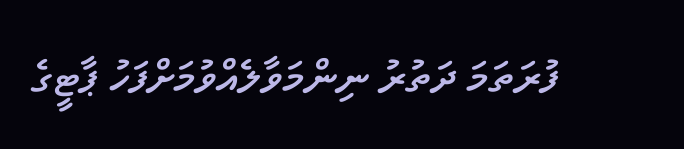ފުރަތަމަ ދަތުރު ނިންމަވާލެއްވުމަށްފަހު ޕާޓީގެ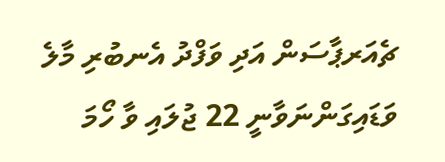ޗެއަރޕާސަން އަދި ވަފްދު އެނބުރި މާލެ ވަޑައިގަންނަވާނީ 22 ޖުލައި ވާ ހޯމަ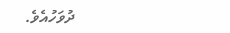ދުވަހުއެވެ.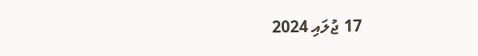17 ޖުލައި 2024